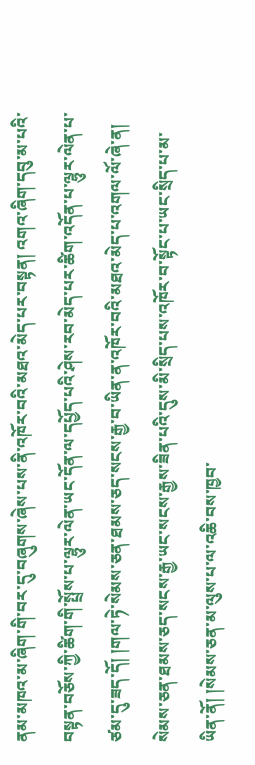ནམ་མཁའ་མ་ཞིག་གི་བར་དུ་བཞུགས་ཞེས་པས་ནི་འཁོར་བའི་མཐའ་མེད་པར་བསྟན། འགའ་ཞིག་དབུ་མ་པའི་བསྟན་བཅོས་ཀྱི་ཚིག་གི་སྤྲོས་པ་ལྷུར་ལེན་ཡང་དོན་ལ་དཔྱོད་པའི་ཤེས་རབ་མེད་པར་ཚིག་འདོན་པ་ལྷུར་ལེན་པ་ཙམ་དུ་ཟད་དོ། །གལ་ཏེ་སེམས་ཅན་ཐམས་ཅད་སངས་རྒྱ་བ་ཡིན་ན་འཁོར་བའི་མཐའ་མེད་པ་འགལ་ལོ་ཞེ་ན། སེམས་ཅན་ཐམས་ཅད་སངས་རྒྱ་ཡང་སངས་རྒྱས་ཟིན་པའི་དུས་མི་སྲིད་པས་འཁོར་བ་སྟོང་པ་ཡང་སྲིད་པ་མ་ཡིན་ནོ། །སེམས་ཅན་མ་ལུས་པ་ལ་འཆི་བས་ཁྱབ་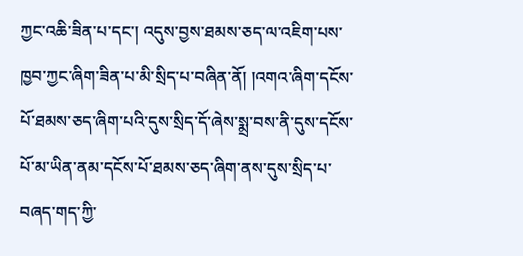ཀྱང་འཆི་ཟིན་པ་དང་། འདུས་བྱས་ཐམས་ཅད་ལ་འཇིག་པས་ཁྱབ་ཀྱང་ཞིག་ཟིན་པ་མི་སྲིད་པ་བཞིན་ནོ། །འགའ་ཞིག་དངོས་པོ་ཐམས་ཅད་ཞིག་པའི་དུས་སྲིད་དོ་ཞེས་སྨྲ་བས་ནི་དུས་དངོས་པོ་མ་ཡིན་ནམ་དངོས་པོ་ཐམས་ཅད་ཞིག་ནས་དུས་སྲིད་པ་བཞད་གད་ཀྱི་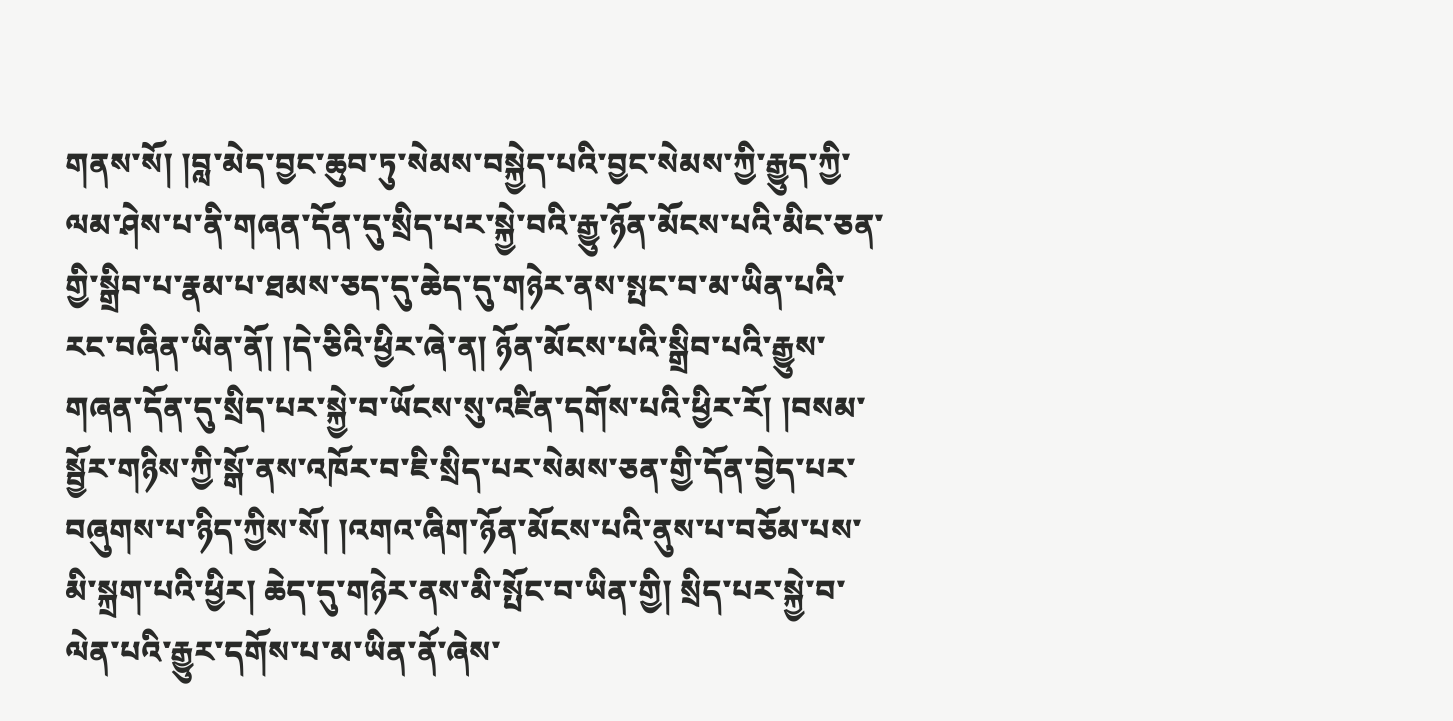གནས་སོ། །བླ་མེད་བྱང་ཆུབ་ཏུ་སེམས་བསྐྱེད་པའི་བྱང་སེམས་ཀྱི་རྒྱུད་ཀྱི་ལམ་ཤེས་པ་ནི་གཞན་དོན་དུ་སྲིད་པར་སྐྱེ་བའི་རྒྱུ་ཉོན་མོངས་པའི་མིང་ཅན་གྱི་སྒྲིབ་པ་རྣམ་པ་ཐམས་ཅད་དུ་ཆེད་དུ་གཉེར་ནས་སྤང་བ་མ་ཡིན་པའི་རང་བཞིན་ཡིན་ནོ། །དེ་ཅིའི་ཕྱིར་ཞེ་ན། ཉོན་མོངས་པའི་སྒྲིབ་པའི་རྒྱུས་གཞན་དོན་དུ་སྲིད་པར་སྐྱེ་བ་ཡོངས་སུ་འཛིན་དགོས་པའི་ཕྱིར་རོ། །བསམ་སྦྱོར་གཉིས་ཀྱི་སྒོ་ནས་འཁོར་བ་ཇི་སྲིད་པར་སེམས་ཅན་གྱི་དོན་བྱེད་པར་བཞུགས་པ་ཉིད་ཀྱིས་སོ། །འགའ་ཞིག་ཉོན་མོངས་པའི་ནུས་པ་བཅོམ་པས་མི་སྐྲག་པའི་ཕྱིར། ཆེད་དུ་གཉེར་ནས་མི་སྤོང་བ་ཡིན་གྱི། སྲིད་པར་སྐྱེ་བ་ལེན་པའི་རྒྱུར་དགོས་པ་མ་ཡིན་ནོ་ཞེས་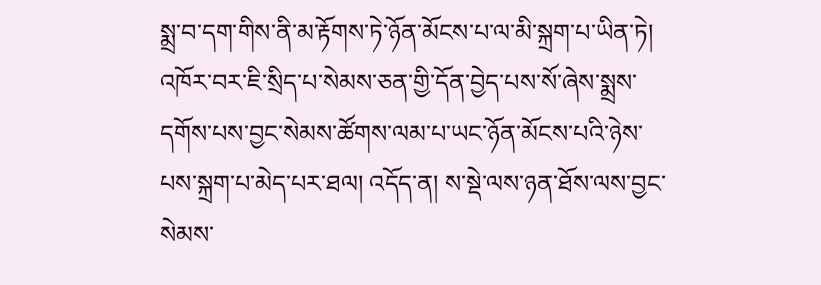སྨྲ་བ་དག་གིས་ནི་མ་རྟོགས་ཏེ་ཉོན་མོངས་པ་ལ་མི་སྐྲག་པ་ཡིན་ཏེ། འཁོར་བར་ཇི་སྲིད་པ་སེམས་ཅན་གྱི་དོན་བྱེད་པས་སོ་ཞེས་སྨྲས་དགོས་པས་བྱང་སེམས་ཚོགས་ལམ་པ་ཡང་ཉོན་མོངས་པའི་ཉེས་པས་སྐྲག་པ་མེད་པར་ཐལ། འདོད་ན། ས་སྡེ་ལས་ཉན་ཐོས་ལས་བྱང་སེམས་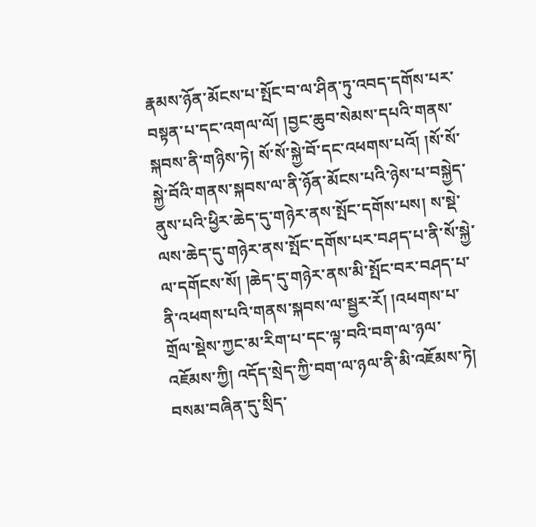རྣམས་ཉོན་མོངས་པ་སྤོང་བ་ལ་ཤིན་ཏུ་འབད་དགོས་པར་བསྟན་པ་དང་འགལ་ལོ། །བྱང་ཆུབ་སེམས་དཔའི་གནས་སྐབས་ནི་གཉིས་ཏེ། སོ་སོ་སྐྱེ་བོ་དང་འཕགས་པའོ། །སོ་སོ་སྐྱེ་བོའི་གནས་སྐབས་ལ་ནི་ཉོན་མོངས་པའི་ཉེས་པ་བསྐྱེད་ནུས་པའི་ཕྱིར་ཆེད་དུ་གཉེར་ནས་སྤོང་དགོས་པས། ས་སྡེ་ལས་ཆེད་དུ་གཉེར་ནས་སྤོང་དགོས་པར་བཤད་པ་ནི་སོ་སྐྱེ་ལ་དགོངས་སོ། །ཆེད་དུ་གཉེར་ནས་མི་སྤོང་བར་བཤད་པ་ནི་འཕགས་པའི་གནས་སྐབས་ལ་སྦྱར་རོ། །འཕགས་པ་གྲོལ་སྡེས་ཀྱང་མ་རིག་པ་དང་ལྟ་བའི་བག་ལ་ཉལ་འཇོམས་ཀྱི། འདོད་སྲེད་ཀྱི་བག་ལ་ཉལ་ནི་མི་འཇོམས་ཏེ། བསམ་བཞིན་དུ་སྲིད་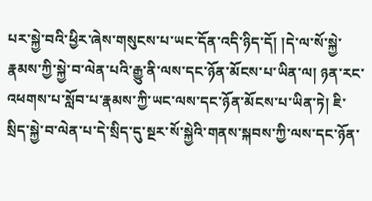པར་སྐྱེ་བའི་ཕྱིར་ཞེས་གསུངས་པ་ཡང་དོན་འདི་ཉིད་དོ། །དེ་ལ་སོ་སྐྱེ་རྣམས་ཀྱི་སྐྱེ་བ་ལེན་པའི་རྒྱུ་ནི་ལས་དང་ཉོན་མོངས་པ་ཡིན་ལ། ཉན་རང་འཕགས་པ་སློབ་པ་རྣམས་ཀྱི་ཡང་ལས་དང་ཉོན་མོངས་པ་ཡིན་ཏེ། ཇི་སྲིད་སྐྱེ་བ་ལེན་པ་དེ་སྲིད་དུ་སྔར་སོ་སྐྱེའི་གནས་སྐབས་ཀྱི་ལས་དང་ཉོན་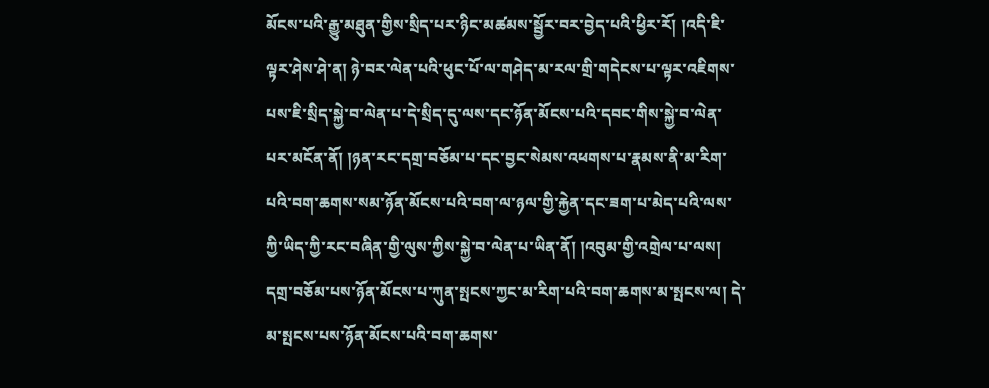མོངས་པའི་རྒྱུ་མཐུན་གྱིས་སྲིད་པར་ཉིང་མཚམས་སྦྱོར་བར་བྱེད་པའི་ཕྱིར་རོ། །འདི་ཇི་ལྟར་ཤེས་ཤེ་ན། ཉེ་བར་ལེན་པའི་ཕུང་པོ་ལ་གཤེད་མ་རལ་གྲི་གདེངས་པ་ལྟར་འཇིགས་པས་ཇི་སྲིད་སྐྱེ་བ་ལེན་པ་དེ་སྲིད་དུ་ལས་དང་ཉོན་མོངས་པའི་དབང་གིས་སྐྱེ་བ་ལེན་པར་མངོན་ནོ། །ཉན་རང་དགྲ་བཅོམ་པ་དང་བྱང་སེམས་འཕགས་པ་རྣམས་ནི་མ་རིག་པའི་བག་ཆགས་སམ་ཉོན་མོངས་པའི་བག་ལ་ཉལ་གྱི་རྐྱེན་དང་ཟག་པ་མེད་པའི་ལས་ཀྱི་ཡིད་ཀྱི་རང་བཞིན་གྱི་ལུས་ཀྱིས་སྐྱེ་བ་ལེན་པ་ཡིན་ནོ། །འབུམ་གྱི་འགྲེལ་པ་ལས། དགྲ་བཅོམ་པས་ཉོན་མོངས་པ་ཀུན་སྤངས་ཀྱང་མ་རིག་པའི་བག་ཆགས་མ་སྤངས་ལ། དེ་མ་སྤངས་པས་ཉོན་མོངས་པའི་བག་ཆགས་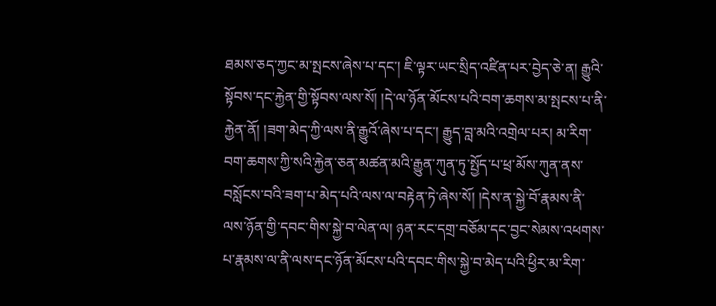ཐམས་ཅད་ཀྱང་མ་སྤངས་ཞེས་པ་དང་། ཇི་ལྟར་ཡང་སྲིད་འཛིན་པར་བྱེད་ཅེ་ན། རྒྱུའི་སྟོབས་དང་རྐྱེན་གྱི་སྟོབས་ལས་སོ། །དེ་ལ་ཉོན་མོངས་པའི་བག་ཆགས་མ་སྤངས་པ་ནི་རྐྱེན་ནོ། །ཟག་མེད་ཀྱི་ལས་ནི་རྒྱུའོ་ཞེས་པ་དང་། རྒྱུད་བླ་མའི་འགྲེལ་པར། མ་རིག་བག་ཆགས་ཀྱི་སའི་རྐྱེན་ཅན་མཚན་མའི་རྒྱུན་ཀུན་ཏུ་སྤྱོད་པ་ཕྲ་མོས་ཀུན་ནས་བསློངས་བའི་ཟག་པ་མེད་པའི་ལས་ལ་བརྟེན་ཏེ་ཞེས་སོ། །དེས་ན་སྐྱེ་བོ་རྣམས་ནི་ལས་ཉོན་གྱི་དབང་གིས་སྐྱེ་བ་ལེན་ལ། ཉན་རང་དགྲ་བཅོམ་དང་བྱང་སེམས་འཕགས་པ་རྣམས་ལ་ནི་ལས་དང་ཉོན་མོངས་པའི་དབང་གིས་སྐྱེ་བ་མེད་པའི་ཕྱིར་མ་རིག་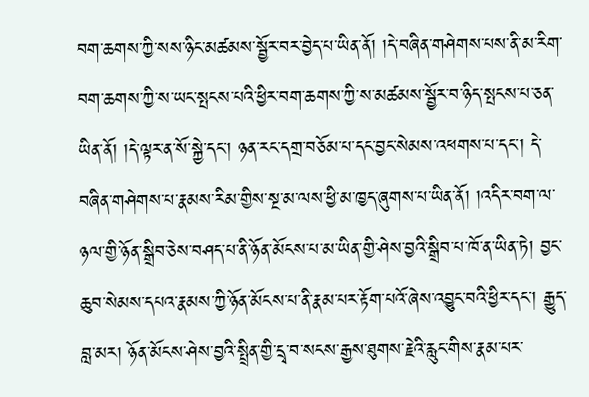བག་ཆགས་ཀྱི་སས་ཉིང་མཚམས་སྦྱོར་བར་བྱེད་པ་ཡིན་ནོ། །དེ་བཞིན་གཤེགས་པས་ནི་མ་རིག་བག་ཆགས་ཀྱི་ས་ཡང་སྤངས་པའི་ཕྱིར་བག་ཆགས་ཀྱི་ས་མཚམས་སྦྱོར་བ་ཉིད་སྤངས་པ་ཅན་ཡིན་ནོ། །དེ་ལྟར་ན་སོ་སྐྱེ་དང་། ཉན་རང་དགྲ་བཅོམ་པ་དང་བྱང་སེམས་འཕགས་པ་དང་། དེ་བཞིན་གཤེགས་པ་རྣམས་རིམ་གྱིས་སྔ་མ་ལས་ཕྱི་མ་ཁྱད་ཞུགས་པ་ཡིན་ནོ། །འདིར་བག་ལ་ཉལ་གྱི་ཉོན་སྒྲིབ་ཅེས་བཤད་པ་ནི་ཉོན་མོངས་པ་མ་ཡིན་གྱི་ཤེས་བྱའི་སྒྲིབ་པ་ཁོ་ན་ཡིན་ཏེ། བྱང་ཆུབ་སེམས་དཔའ་རྣམས་ཀྱི་ཉོན་མོངས་པ་ནི་རྣམ་པར་རྟོག་པའོ་ཞེས་འབྱུང་བའི་ཕྱིར་དང་། རྒྱུད་བླ་མར། ཉོན་མོངས་ཤེས་བྱའི་སྤྲིན་གྱི་དྲྭ་བ་སངས་རྒྱས་ཐུགས་རྗེའི་རླུང་གིས་རྣམ་པར་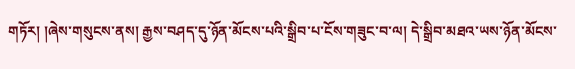གཏོར། །ཞེས་གསུངས་ནས། རྒྱས་བཤད་དུ་ཉོན་མོངས་པའི་སྒྲིབ་པ་ངོས་གཟུང་བ་ལ། དེ་སྒྲིབ་མཐའ་ཡས་ཉོན་མོངས་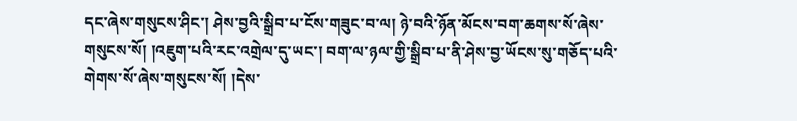དང་ཞེས་གསུངས་ཤིང་། ཤེས་བྱའི་སྒྲིབ་པ་ངོས་གཟུང་བ་ལ། ཉེ་བའི་ཉོན་མོངས་བག་ཆགས་སོ་ཞེས་གསུངས་སོ། །འཇུག་པའི་རང་འགྲེལ་དུ་ཡང་། བག་ལ་ཉལ་གྱི་སྒྲིབ་པ་ནི་ཤེས་བྱ་ཡོངས་སུ་གཅོད་པའི་གེགས་སོ་ཞེས་གསུངས་སོ། །དེས་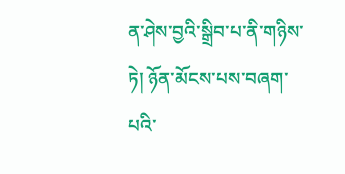ན་ཤེས་བྱའི་སྒྲིབ་པ་ནི་གཉིས་ཏེ། ཉོན་མོངས་པས་བཞག་པའི་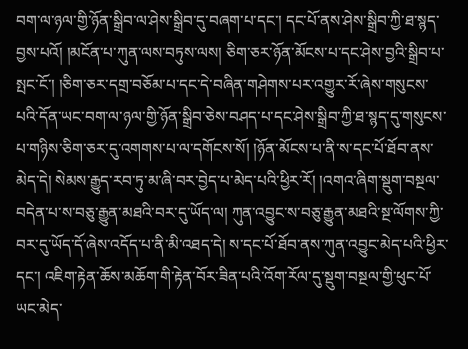བག་ལ་ཉལ་གྱི་ཉོན་སྒྲིབ་ལ་ཤེས་སྒྲིབ་དུ་བཞག་པ་དང་། དང་པོ་ནས་ཤེས་སྒྲིབ་ཀྱི་ཐ་སྙད་བྱས་པའོ། །མངོན་པ་ཀུན་ལས་བཏུས་ལས། ཅིག་ཅར་ཉོན་མོངས་པ་དང་ཤེས་བྱའི་སྒྲིབ་པ་སྤང་ངོ་། །ཅིག་ཅར་དགྲ་བཅོམ་པ་དང་དེ་བཞིན་གཤེགས་པར་འགྱུར་རོ་ཞེས་གསུངས་པའི་དོན་ཡང་བག་ལ་ཉལ་གྱི་ཉོན་སྒྲིབ་ཅེས་བཤད་པ་དང་ཤེས་སྒྲིབ་ཀྱི་ཐ་སྙད་དུ་གསུངས་པ་གཉིས་ཅིག་ཅར་དུ་འགགས་པ་ལ་དགོངས་སོ། །ཉོན་མོངས་པ་ནི་ས་དང་པོ་ཐོབ་ནས་མེད་དེ། སེམས་རྒྱུད་རབ་ཏུ་མ་ཞི་བར་བྱེད་པ་མེད་པའི་ཕྱིར་རོ། །འགའ་ཞིག་སྡུག་བསྔལ་བདེན་པ་ས་བཅུ་རྒྱུན་མཐའི་བར་དུ་ཡོད་ལ། ཀུན་འབྱུང་ས་བཅུ་རྒྱུན་མཐའི་སྔ་ལོགས་ཀྱི་བར་དུ་ཡོད་དོ་ཞེས་འདོད་པ་ནི་མི་འཐད་དེ། ས་དང་པོ་ཐོབ་ནས་ཀུན་འབྱུང་མེད་པའི་ཕྱིར་དང་། འཇིག་རྟེན་ཆོས་མཆོག་གི་རྟེན་བོར་ཟིན་པའི་འོག་རོལ་དུ་སྡུག་བསྔལ་གྱི་ཕུང་པོ་ཡང་མེད་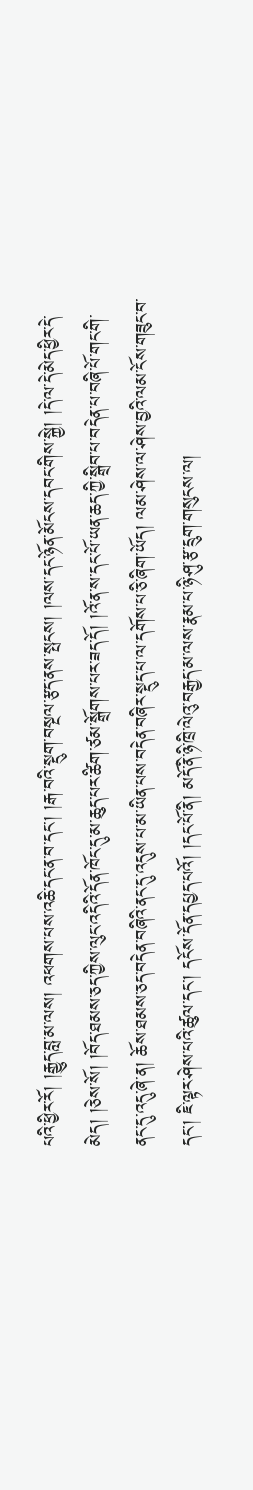པའི་ཕྱིར་རོ། །རྒྱུད་བླ་མ་ལས། འཕགས་པས་འཆི་དང་ན་བ་དང་། །རྒ་བའི་སྡུག་བསྔལ་རྩད་ནས་སྤངས། །ལས་དང་ཉོན་མོངས་དབང་གིས་སྐྱེ། །དེ་ལ་དེ་མེད་ཕྱིར་དེ་མེད། །ཅེས་སོ། །བོད་ཐམས་ཅད་ཀྱིས་ལུང་འདིའི་དོན་ཁོང་དུ་མ་ཆུད་པར་ཚིག་ཙམ་སྒྲོགས་པར་ཟད་དོ། །འོ་ན་ས་དང་པོ་ཡན་ཆད་ཀྱི་སྒྲིབ་པ་བདེན་པ་བཞི་པོ་གང་གི་ནང་དུ་འདུ་ཞེ་ན། ཆོས་ཐམས་ཅད་བདེན་བཞིའི་ནང་དུ་འདུས་པ་མ་ཡིན་པས་བདེན་བཞིར་སྡུད་པ་ལ་དགོས་པ་ཅི་ཞིག་ཡོད། ལམ་ཤེས་ལ་ཤེས་བྱའི་ལམ་ངོས་གཟུང་བ་དང་། ཇི་ལྟར་ཤེས་པའི་ཚུལ་དང་། དངོས་དོན་དཔྱད་པའོ། །དང་པོ་ནི། མདོ་ནི་ཉི་ཁྲི་ལེའུ་བརྒྱད་མ་ལས་རྣམ་པ་ཉི་ཤུ་རྩ་དྲུག་གསུངས་ལ།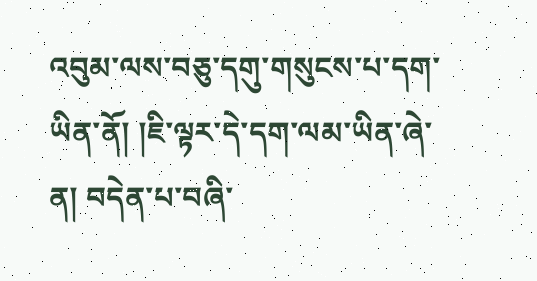འབུམ་ལས་བཅུ་དགུ་གསུངས་པ་དག་ཡིན་ནོ། །ཇི་ལྟར་དེ་དག་ལམ་ཡིན་ཞེ་ན། བདེན་པ་བཞི་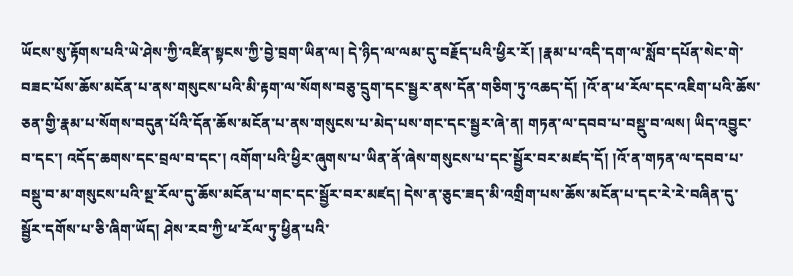ཡོངས་སུ་རྟོགས་པའི་ཡེ་ཤེས་ཀྱི་འཛིན་སྟངས་ཀྱི་བྱེ་བྲག་ཡིན་ལ། དེ་ཉིད་ལ་ལམ་དུ་བརྗོད་པའི་ཕྱིར་རོ། །རྣམ་པ་འདི་དག་ལ་སློབ་དཔོན་སེང་གེ་བཟང་པོས་ཆོས་མངོན་པ་ནས་གསུངས་པའི་མི་རྟག་ལ་སོགས་བཅུ་དྲུག་དང་སྦྱར་ནས་དོན་གཅིག་ཏུ་འཆད་དོ། །འོ་ན་ཕ་རོལ་དང་འཇིག་པའི་ཆོས་ཅན་གྱི་རྣམ་པ་སོགས་བདུན་པོའི་དོན་ཆོས་མངོན་པ་ནས་གསུངས་པ་མེད་པས་གང་དང་སྦྱར་ཞེ་ན། གཏན་ལ་དབབ་པ་བསྡུ་བ་ལས། ཡིད་འབྱུང་བ་དང་། འདོད་ཆགས་དང་བྲལ་བ་དང་། འགོག་པའི་ཕྱིར་ཞུགས་པ་ཡིན་ནོ་ཞེས་གསུངས་པ་དང་སྦྱོར་བར་མཛད་དོ། །འོ་ན་གཏན་ལ་དབབ་པ་བསྡུ་བ་མ་གསུངས་པའི་སྔ་རོལ་དུ་ཆོས་མངོན་པ་གང་དང་སྦྱོར་བར་མཛད། དེས་ན་ཅུང་ཟད་མི་འགྲིག་པས་ཆོས་མངོན་པ་དང་རེ་རེ་བཞིན་དུ་སྦྱོར་དགོས་པ་ཅི་ཞིག་ཡོད། ཤེས་རབ་ཀྱི་ཕ་རོལ་ཏུ་ཕྱིན་པའི་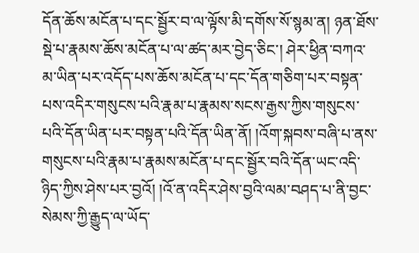དོན་ཆོས་མངོན་པ་དང་སྦྱོར་བ་ལ་ལྟོས་མི་དགོས་སོ་སྙམ་ན། ཉན་ཐོས་སྡེ་པ་རྣམས་ཆོས་མངོན་པ་ལ་ཚད་མར་བྱེད་ཅིང་། ཤེར་ཕྱིན་བཀའ་མ་ཡིན་པར་འདོད་པས་ཆོས་མངོན་པ་དང་དོན་གཅིག་པར་བསྟན་པས་འདིར་གསུངས་པའི་རྣམ་པ་རྣམས་སངས་རྒྱས་ཀྱིས་གསུངས་པའི་དོན་ཡིན་པར་བསྟན་པའི་དོན་ཡིན་ནོ། །འོག་སྐབས་བཞི་པ་ནས་གསུངས་པའི་རྣམ་པ་རྣམས་མངོན་པ་དང་སྦྱོར་བའི་དོན་ཡང་འདི་ཉིད་ཀྱིས་ཤེས་པར་བྱའོ། །འོ་ན་འདིར་ཤེས་བྱའི་ལམ་བཤད་པ་ནི་བྱང་སེམས་ཀྱི་རྒྱུད་ལ་ཡོད་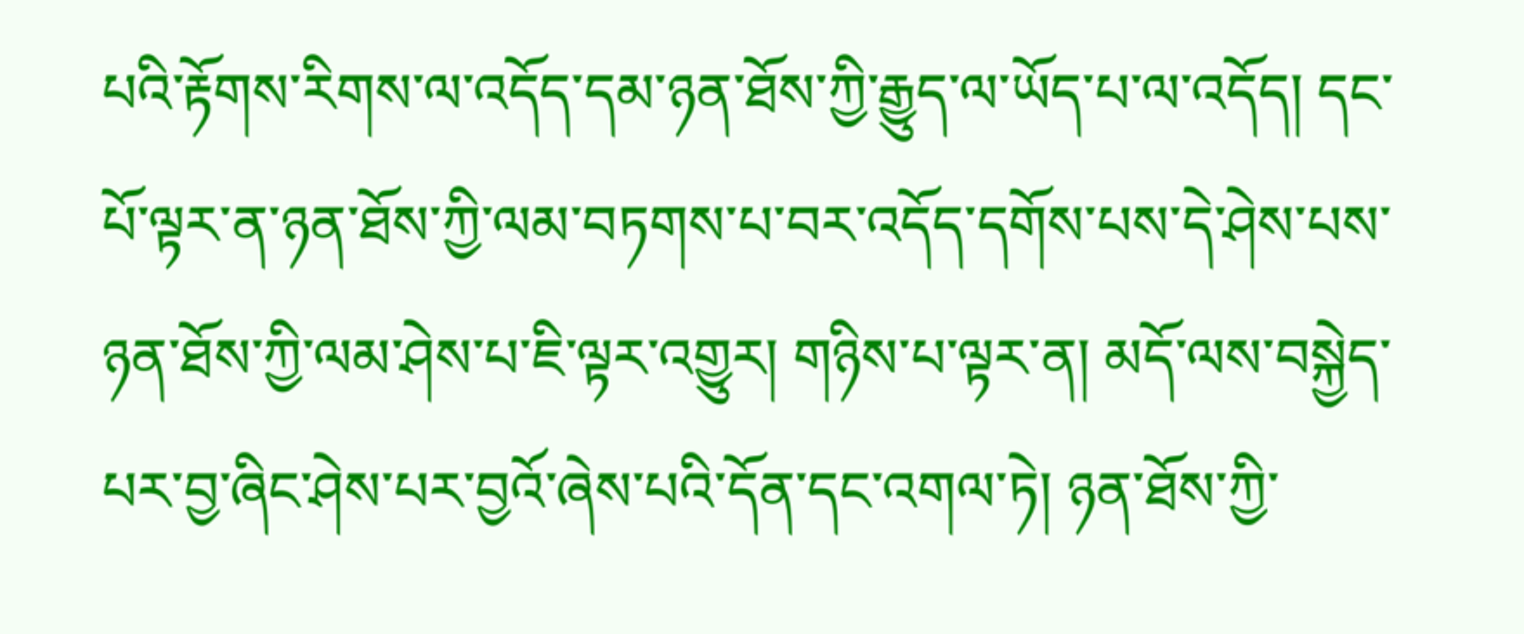པའི་རྟོགས་རིགས་ལ་འདོད་དམ་ཉན་ཐོས་ཀྱི་རྒྱུད་ལ་ཡོད་པ་ལ་འདོད། དང་པོ་ལྟར་ན་ཉན་ཐོས་ཀྱི་ལམ་བཏགས་པ་བར་འདོད་དགོས་པས་དེ་ཤེས་པས་ཉན་ཐོས་ཀྱི་ལམ་ཤེས་པ་ཇི་ལྟར་འགྱུར། གཉིས་པ་ལྟར་ན། མདོ་ལས་བསྐྱེད་པར་བྱ་ཞིང་ཤེས་པར་བྱའོ་ཞེས་པའི་དོན་དང་འགལ་ཏེ། ཉན་ཐོས་ཀྱི་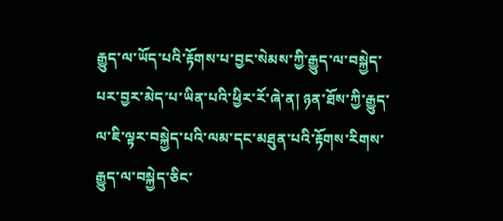རྒྱུད་ལ་ཡོད་པའི་རྟོགས་པ་བྱང་སེམས་ཀྱི་རྒྱུད་ལ་བསྐྱེད་པར་བྱར་མེད་པ་ཡིན་པའི་ཕྱིར་རོ་ཞེ་ན། ཉན་ཐོས་ཀྱི་རྒྱུད་ལ་ཇི་ལྟར་བསྐྱེད་པའི་ལམ་དང་མཐུན་པའི་རྟོགས་རིགས་རྒྱུད་ལ་བསྐྱེད་ཅིང་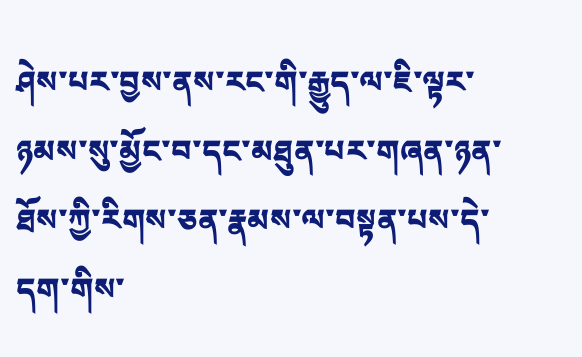ཤེས་པར་བྱས་ནས་རང་གི་རྒྱུད་ལ་ཇི་ལྟར་ཉམས་སུ་མྱོང་བ་དང་མཐུན་པར་གཞན་ཉན་ཐོས་ཀྱི་རིགས་ཅན་རྣམས་ལ་བསྟན་པས་དེ་དག་གིས་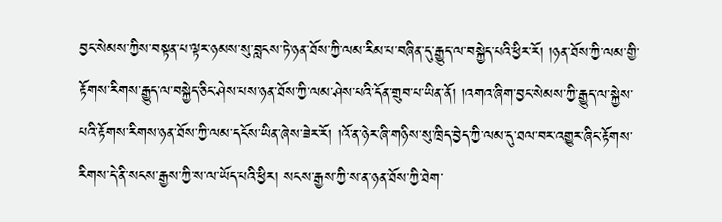བྱང་སེམས་ཀྱིས་བསྟན་པ་ལྟར་ཉམས་སུ་བླངས་ཏེ་ཉན་ཐོས་ཀྱི་ལམ་རིམ་པ་བཞིན་དུ་རྒྱུད་ལ་བསྐྱེད་པའི་ཕྱིར་རོ། །ཉན་ཐོས་ཀྱི་ལམ་གྱི་རྟོགས་རིགས་རྒྱུད་ལ་བསྐྱེད་ཅིང་ཤེས་པས་ཉན་ཐོས་ཀྱི་ལམ་ཤེས་པའི་དོན་གྲུབ་པ་ཡིན་ནོ། །འགའ་ཞིག་བྱང་སེམས་ཀྱི་རྒྱུད་ལ་སྐྱེས་པའི་རྟོགས་རིགས་ཉན་ཐོས་ཀྱི་ལམ་དངོས་ཡིན་ཞེས་ཟེར་རོ། །འོ་ན་ཉེར་ཞི་གཉིས་སུ་ཁྲིད་བྱེད་ཀྱི་ལམ་དུ་ཐལ་བར་འགྱུར་ཞིང་རྟོགས་རིགས་དེ་ནི་སངས་རྒྱས་ཀྱི་ས་ལ་ཡོད་པའི་ཕྱིར། སངས་རྒྱས་ཀྱི་ས་ན་ཉན་ཐོས་ཀྱི་ཐེག་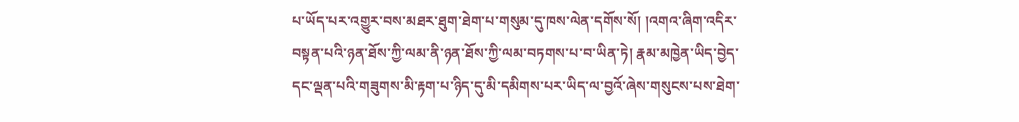པ་ཡོད་པར་འགྱུར་བས་མཐར་ཐུག་ཐེག་པ་གསུམ་དུ་ཁས་ལེན་དགོས་སོ། །འགའ་ཞིག་འདིར་བསྟན་པའི་ཉན་ཐོས་ཀྱི་ལམ་ནི་ཉན་ཐོས་ཀྱི་ལམ་བཏགས་པ་བ་ཡིན་ཏེ། རྣམ་མཁྱེན་ཡིད་བྱེད་དང་ལྡན་པའི་གཟུགས་མི་རྟག་པ་ཉིད་དུ་མི་དམིགས་པར་ཡིད་ལ་བྱའོ་ཞེས་གསུངས་པས་ཐེག་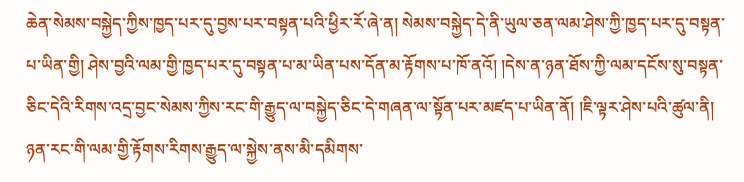ཆེན་སེམས་བསྐྱེད་ཀྱིས་ཁྱད་པར་དུ་བྱས་པར་བསྟན་པའི་ཕྱིར་རོ་ཞེ་ན། སེམས་བསྐྱེད་དེ་ནི་ཡུལ་ཅན་ལམ་ཤེས་ཀྱི་ཁྱད་པར་དུ་བསྟན་པ་ཡིན་གྱི། ཤེས་བྱའི་ལམ་གྱི་ཁྱད་པར་དུ་བསྟན་པ་མ་ཡིན་པས་དོན་མ་རྟོགས་པ་ཁོ་ནའོ། །དེས་ན་ཉན་ཐོས་ཀྱི་ལམ་དངོས་སུ་བསྟན་ཅིང་དེའི་རིགས་འདྲ་བྱང་སེམས་ཀྱིས་རང་གི་རྒྱུད་ལ་བསྐྱེད་ཅིང་དེ་གཞན་ལ་སྟོན་པར་མཛད་པ་ཡིན་ནོ། །ཇི་ལྟར་ཤེས་པའི་ཚུལ་ནི། ཉན་རང་གི་ལམ་གྱི་རྟོགས་རིགས་རྒྱུད་ལ་སྐྱེས་ནས་མི་དམིགས་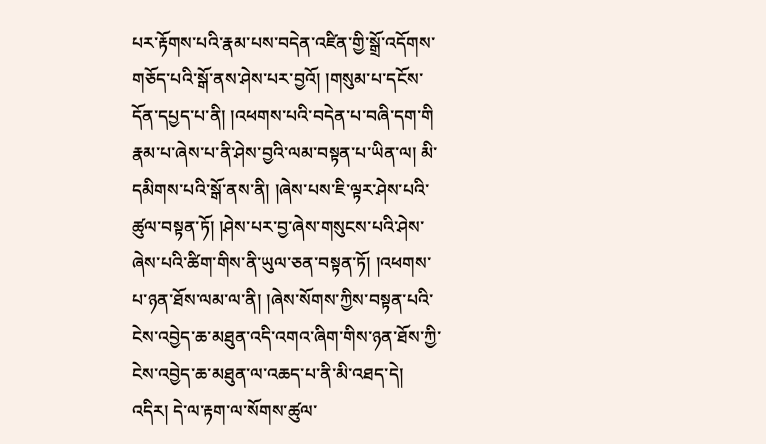པར་རྟོགས་པའི་རྣམ་པས་བདེན་འཛིན་གྱི་སྒྲོ་འདོགས་གཅོད་པའི་སྒོ་ནས་ཤེས་པར་བྱའོ། །གསུམ་པ་དངོས་དོན་དཔྱད་པ་ནི། །འཕགས་པའི་བདེན་པ་བཞི་དག་གི རྣམ་པ་ཞེས་པ་ནི་ཤེས་བྱའི་ལམ་བསྟན་པ་ཡིན་ལ། མི་དམིགས་པའི་སྒོ་ནས་ནི། །ཞེས་པས་ཇི་ལྟར་ཤེས་པའི་ཚུལ་བསྟན་ཏོ། །ཤེས་པར་བྱ་ཞེས་གསུངས་པའི་ཤེས་ཞེས་པའི་ཚིག་གིས་ནི་ཡུལ་ཅན་བསྟན་ཏོ། །འཕགས་པ་ཉན་ཐོས་ལམ་ལ་ནི། །ཞེས་སོགས་ཀྱིས་བསྟན་པའི་ངེས་འབྱེད་ཆ་མཐུན་འདི་འགའ་ཞིག་གིས་ཉན་ཐོས་ཀྱི་ངེས་འབྱེད་ཆ་མཐུན་ལ་འཆད་པ་ནི་མི་འཐད་དེ། འདིར། དེ་ལ་རྟག་ལ་སོགས་ཚུལ་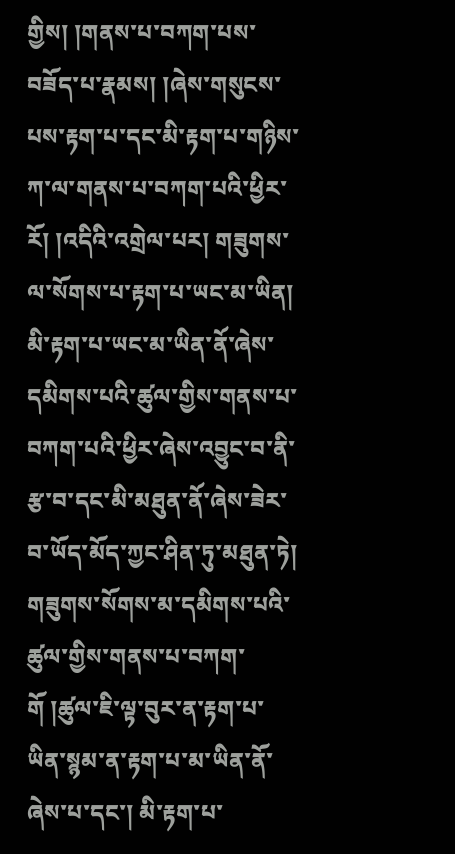གྱིས། །གནས་པ་བཀག་པས་བཟོད་པ་རྣམས། །ཞེས་གསུངས་པས་རྟག་པ་དང་མི་རྟག་པ་གཉིས་ཀ་ལ་གནས་པ་བཀག་པའི་ཕྱིར་རོ། །འདིའི་འགྲེལ་པར། གཟུགས་ལ་སོགས་པ་རྟག་པ་ཡང་མ་ཡིན། མི་རྟག་པ་ཡང་མ་ཡིན་ནོ་ཞེས་དམིགས་པའི་ཚུལ་གྱིས་གནས་པ་བཀག་པའི་ཕྱིར་ཞེས་འབྱུང་བ་ནི་རྩ་བ་དང་མི་མཐུན་ནོ་ཞེས་ཟེར་བ་ཡོད་མོད་ཀྱང་ཤིན་ཏུ་མཐུན་ཏེ། གཟུགས་སོགས་མ་དམིགས་པའི་ཚུལ་གྱིས་གནས་པ་བཀག་གོ །ཚུལ་ཇི་ལྟ་བུར་ན་རྟག་པ་ཡིན་སྙམ་ན་རྟག་པ་མ་ཡིན་ནོ་ཞེས་པ་དང་། མི་རྟག་པ་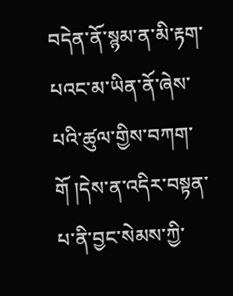བདེན་ནོ་སྙམ་ན་མི་རྟག་པའང་མ་ཡིན་ནོ་ཞེས་པའི་ཚུལ་གྱིས་བཀག་གོ །དེས་ན་འདིར་བསྟན་པ་ནི་བྱང་སེམས་ཀྱི་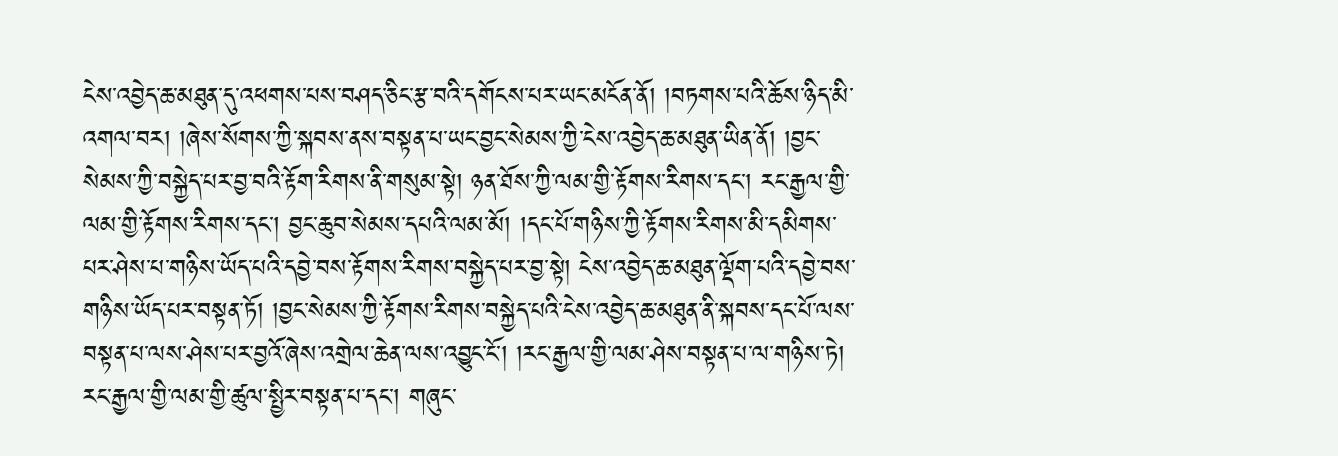ངེས་འབྱེད་ཆ་མཐུན་དུ་འཕགས་པས་བཤད་ཅིང་རྩ་བའི་དགོངས་པར་ཡང་མངོན་ནོ། །བཏགས་པའི་ཆོས་ཉིད་མི་འགལ་བར། །ཞེས་སོགས་ཀྱི་སྐབས་ནས་བསྟན་པ་ཡང་བྱང་སེམས་ཀྱི་ངེས་འབྱེད་ཆ་མཐུན་ཡིན་ནོ། །བྱང་སེམས་ཀྱི་བསྐྱེད་པར་བྱ་བའི་རྟོག་རིགས་ནི་གསུམ་སྟེ། ཉན་ཐོས་ཀྱི་ལམ་གྱི་རྟོགས་རིགས་དང་། རང་རྒྱལ་གྱི་ལམ་གྱི་རྟོགས་རིགས་དང་། བྱང་ཆུབ་སེམས་དཔའི་ལམ་མོ། །དང་པོ་གཉིས་ཀྱི་རྟོགས་རིགས་མི་དམིགས་པར་ཤེས་པ་གཉིས་ཡོད་པའི་དབྱེ་བས་རྟོགས་རིགས་བསྐྱེད་པར་བྱ་སྟེ། ངེས་འབྱེད་ཆ་མཐུན་ལྡོག་པའི་དབྱེ་བས་གཉིས་ཡོད་པར་བསྟན་ཏོ། །བྱང་སེམས་ཀྱི་རྟོགས་རིགས་བསྐྱེད་པའི་ངེས་འབྱེད་ཆ་མཐུན་ནི་སྐབས་དང་པོ་ལས་བསྟན་པ་ལས་ཤེས་པར་བྱའོ་ཞེས་འགྲེལ་ཆེན་ལས་འབྱུང་ངོ་། །རང་རྒྱལ་གྱི་ལམ་ཤེས་བསྟན་པ་ལ་གཉིས་ཏེ། རང་རྒྱལ་གྱི་ལམ་གྱི་ཚུལ་སྤྱིར་བསྟན་པ་དང་། གཞུང་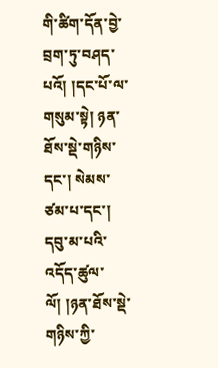གི་ཚིག་དོན་བྱེ་བྲག་ཏུ་བཤད་པའོ། །དང་པོ་ལ་གསུམ་སྟེ། ཉན་ཐོས་སྡེ་གཉིས་དང་། སེམས་ཙམ་པ་དང་། དབུ་མ་པའི་འདོད་ཚུལ་ལོ། །ཉན་ཐོས་སྡེ་གཉིས་ཀྱི་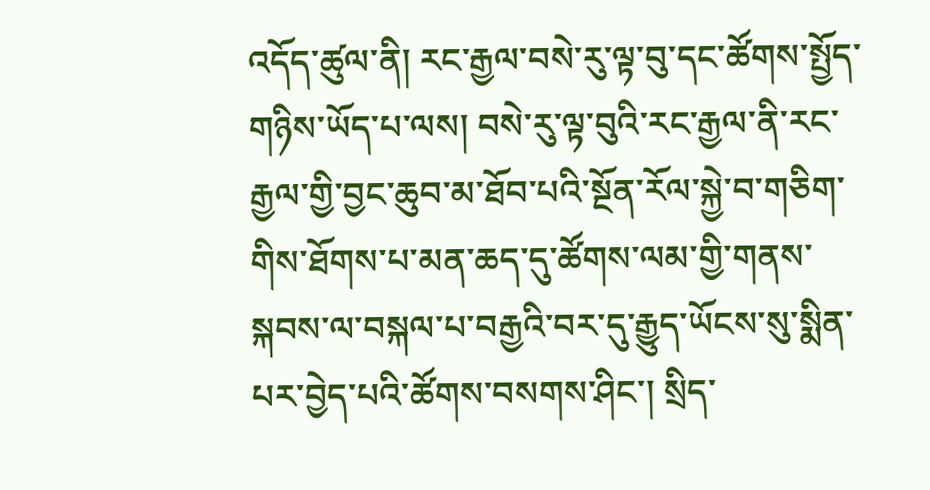འདོད་ཚུལ་ནི། རང་རྒྱལ་བསེ་རུ་ལྟ་བུ་དང་ཚོགས་སྤྱོད་གཉིས་ཡོད་པ་ལས། བསེ་རུ་ལྟ་བུའི་རང་རྒྱལ་ནི་རང་རྒྱལ་གྱི་བྱང་ཆུབ་མ་ཐོབ་པའི་སྔོན་རོལ་སྐྱེ་བ་གཅིག་གིས་ཐོགས་པ་མན་ཆད་དུ་ཚོགས་ལམ་གྱི་གནས་སྐབས་ལ་བསྐལ་པ་བརྒྱའི་བར་དུ་རྒྱུད་ཡོངས་སུ་སྨིན་པར་བྱེད་པའི་ཚོགས་བསགས་ཤིང་། སྲིད་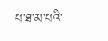པ་ཐ་མ་པའི་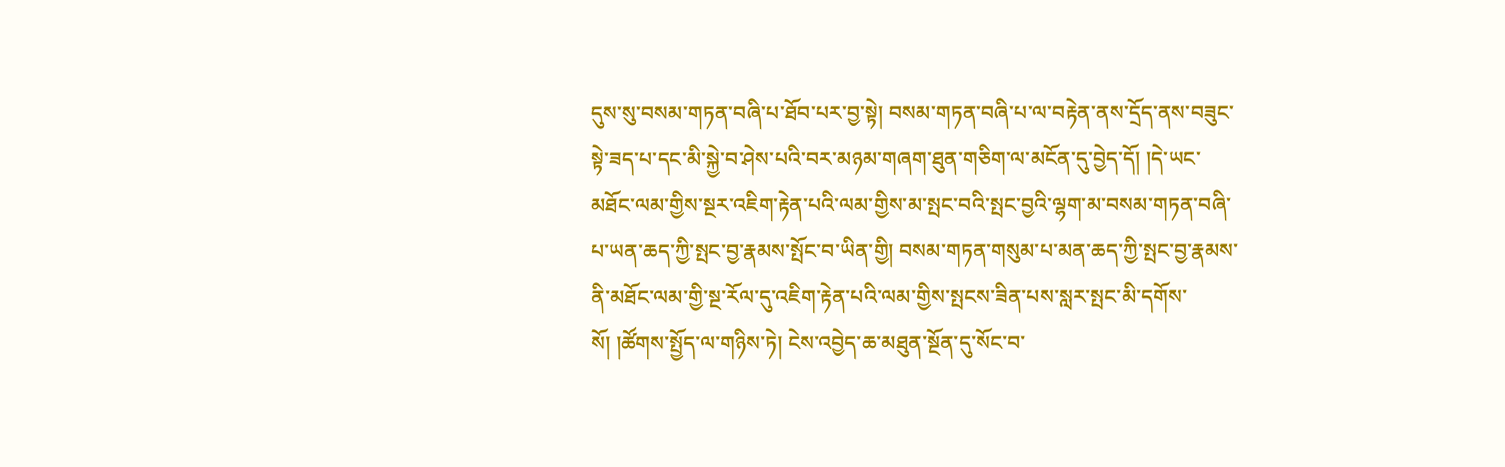དུས་སུ་བསམ་གཏན་བཞི་པ་ཐོབ་པར་བྱ་སྟེ། བསམ་གཏན་བཞི་པ་ལ་བརྟེན་ནས་དྲོད་ནས་བཟུང་སྟེ་ཟད་པ་དང་མི་སྐྱེ་བ་ཤེས་པའི་བར་མཉམ་གཞག་ཐུན་གཅིག་ལ་མངོན་དུ་བྱེད་དོ། །དེ་ཡང་མཐོང་ལམ་གྱིས་སྔར་འཇིག་རྟེན་པའི་ལམ་གྱིས་མ་སྤང་བའི་སྤང་བྱའི་ལྷག་མ་བསམ་གཏན་བཞི་པ་ཡན་ཆད་ཀྱི་སྤང་བྱ་རྣམས་སྤོང་བ་ཡིན་གྱི། བསམ་གཏན་གསུམ་པ་མན་ཆད་ཀྱི་སྤང་བྱ་རྣམས་ནི་མཐོང་ལམ་གྱི་སྔ་རོལ་དུ་འཇིག་རྟེན་པའི་ལམ་གྱིས་སྤངས་ཟིན་པས་སླར་སྤང་མི་དགོས་སོ། །ཚོགས་སྤྱོད་ལ་གཉིས་ཏེ། ངེས་འབྱེད་ཆ་མཐུན་སྔོན་དུ་སོང་བ་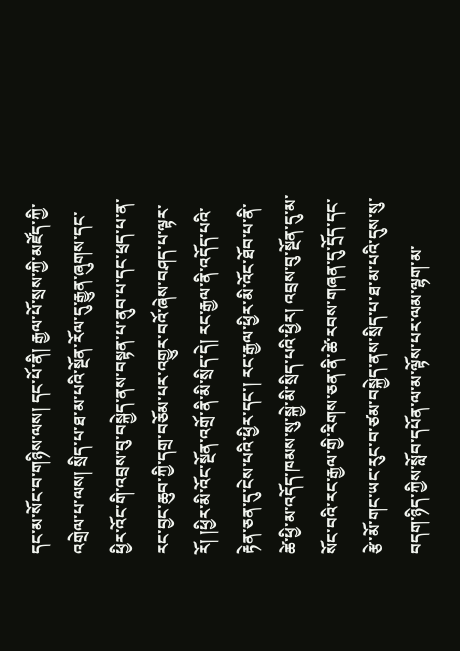དང་མ་སོང་བ་གཉིས་ལས། དང་པོ་ནི། རྒྱལ་པོ་སྲས་ཀྱི་མཛོད་ཀྱི་འགྲེལ་པ་ལས། སྲིད་པ་ཐ་མ་པའི་སྔོན་རོལ་དུ་རྒྱུན་ཞུགས་དང་ཕྱིར་འོང་གི་འབྲས་བུ་བསྐྱེད་ནས་བསྟན་པ་ནུབ་པ་དང་ཕྲད་པ་ན་རང་བྱང་ཆུབ་ཀྱི་དགྲ་བཅོམ་པར་འགྱུར་བའོ་ཞེས་བཤད་པ་ལྟར་རོ། །ཕྱིར་མི་འོང་སྔོན་འགྲོ་ནི་མི་སྲིད་དེ། རང་རྒྱལ་ནི་འདོད་པའི་རྟེན་ཅན་དུ་ངེས་པའི་ཕྱིར་དང་། རང་རྒྱལ་ཕྱིར་མི་འོང་ཐོབ་པ་ནི་ཚེ་ཕྱི་མ་འདོད་ཁམས་སུ་སྐྱེ་མི་སྲིད་པའི་ཕྱིར། འབྲས་བུ་སྔོན་དུ་མ་སོང་བའི་རང་རྒྱལ་གྱི་རིགས་ཅན་ནི་ཚེ་རབས་གཞན་དུ་དྲོད་དང་རྩེ་མོ་གང་ཡང་རུང་བ་ཙམ་བསྐྱེད་ནས་སྲིད་པ་ཐ་མ་པའི་དུས་སུ་བདག་ཉིད་ཀྱིས་སློབ་དཔོན་ལ་མ་ལྟོས་པར་ལམ་ལྷག་མ་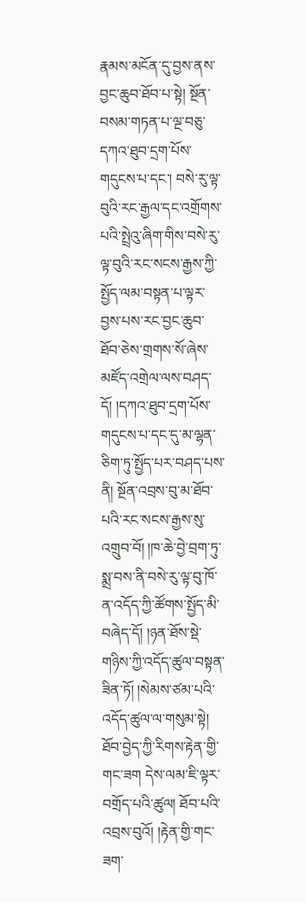རྣམས་མངོན་དུ་བྱས་ནས་བྱང་ཆུབ་ཐོབ་པ་སྟེ། སྔོན་བསམ་གཏན་པ་ལྔ་བཅུ་དཀའ་ཐུབ་དྲག་པོས་གདུངས་པ་དང་། བསེ་རུ་ལྟ་བུའི་རང་རྒྱལ་དང་འགྲོགས་པའི་སྤྲེའུ་ཞིག་གིས་བསེ་རུ་ལྟ་བུའི་རང་སངས་རྒྱས་ཀྱི་སྤྱོད་ལམ་བསྟན་པ་ལྟར་བྱས་པས་རང་བྱང་ཆུབ་ཐོབ་ཅེས་གྲགས་སོ་ཞེས་མཛོད་འགྲེལ་ལས་བཤད་དོ། །དཀའ་ཐུབ་དྲག་པོས་གདུངས་པ་དང་དུ་མ་ལྷན་ཅིག་ཏུ་སྤྱོད་པར་བཤད་པས་ནི། སྔོན་འབྲས་བུ་མ་ཐོབ་པའི་རང་སངས་རྒྱས་སུ་འགྲུབ་བོ། །ཁ་ཆེ་བྱེ་བྲག་ཏུ་སྨྲ་བས་ནི་བསེ་རུ་ལྟ་བུ་ཁོ་ན་འདོད་ཀྱི་ཚོགས་སྤྱོད་མི་བཞེད་དོ། །ཉན་ཐོས་སྡེ་གཉིས་ཀྱི་འདོད་ཚུལ་བསྟན་ཟིན་ཏོ། །སེམས་ཙམ་པའི་འདོད་ཚུལ་ལ་གསུམ་སྟེ། ཐོབ་བྱེད་ཀྱི་རིགས་རྟེན་གྱི་གང་ཟག དེས་ལམ་ཇི་ལྟར་བགྲོད་པའི་ཚུལ། ཐོབ་པའི་འབྲས་བུའོ། །རྟེན་གྱི་གང་ཟག་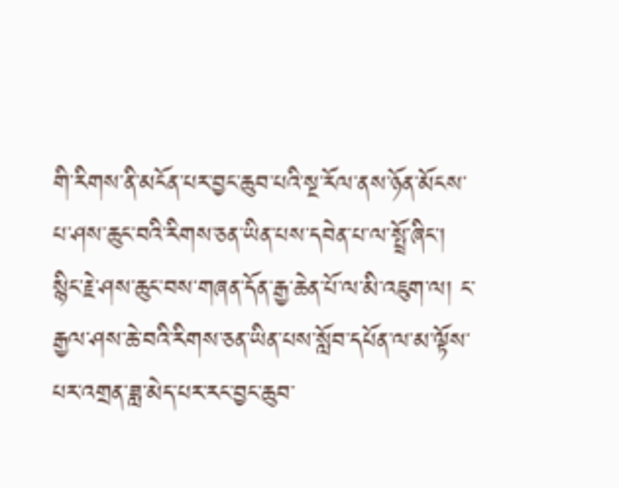གི་རིགས་ནི་མངོན་པར་བྱང་ཆུབ་པའི་སྔ་རོལ་ནས་ཉོན་མོངས་པ་ཤས་ཆུང་བའི་རིགས་ཅན་ཡིན་པས་དབེན་པ་ལ་སྤྲོ་ཞིང་། སྙིང་རྗེ་ཤས་ཆུང་བས་གཞན་དོན་རྒྱ་ཆེན་པོ་ལ་མི་འཇུག་ལ། ང་རྒྱལ་ཤས་ཆེ་བའི་རིགས་ཅན་ཡིན་པས་སློབ་དཔོན་ལ་མ་ལྟོས་པར་འགྲན་ཟླ་མེད་པར་རང་བྱང་ཆུབ་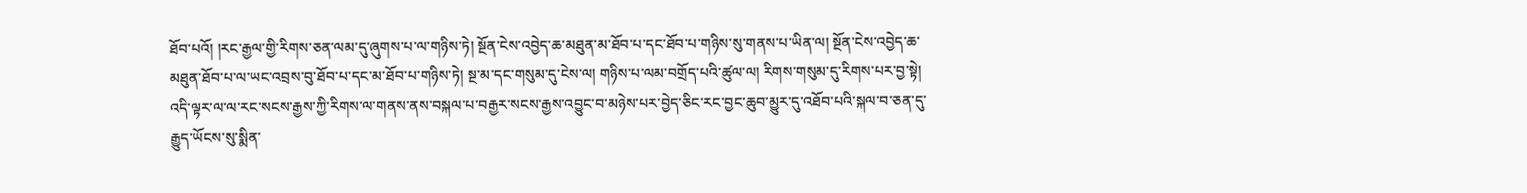ཐོབ་པའོ། །རང་རྒྱལ་གྱི་རིགས་ཅན་ལམ་དུ་ཞུགས་པ་ལ་གཉིས་ཏེ། སྔོན་ངེས་འབྱེད་ཆ་མཐུན་མ་ཐོབ་པ་དང་ཐོབ་པ་གཉིས་སུ་གནས་པ་ཡིན་ལ། སྔོན་ངེས་འབྱེད་ཆ་མཐུན་ཐོབ་པ་ལ་ཡང་འབྲས་བུ་ཐོབ་པ་དང་མ་ཐོབ་པ་གཉིས་ཏེ། སྔ་མ་དང་གསུམ་དུ་ངེས་ལ། གཉིས་པ་ལམ་བགྲོད་པའི་ཚུལ་ལ། རིགས་གསུམ་དུ་རིགས་པར་བྱ་སྟེ། འདི་ལྟར་ལ་ལ་རང་སངས་རྒྱས་ཀྱི་རིགས་ལ་གནས་ནས་བསྐལ་པ་བརྒྱར་སངས་རྒྱས་འབྱུང་བ་མཉེས་པར་བྱེད་ཅིང་རང་བྱང་ཆུབ་མྱུར་དུ་འཐོབ་པའི་སྐལ་བ་ཅན་དུ་རྒྱུད་ཡོངས་སུ་སྨིན་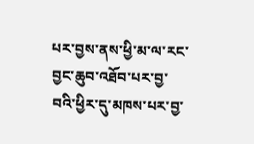པར་བྱས་ནས་ཕྱི་མ་ལ་རང་བྱང་ཆུབ་འཐོབ་པར་བྱ་བའི་ཕྱིར་དུ་མཁས་པར་བྱ་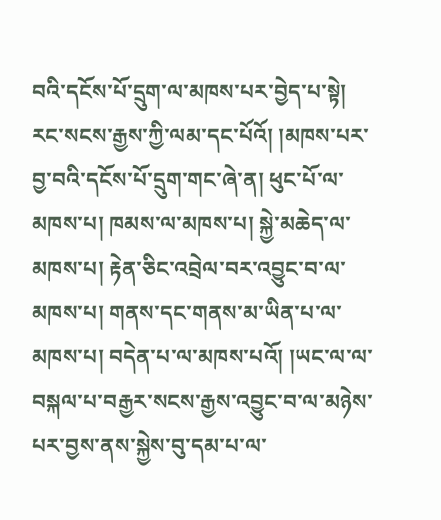བའི་དངོས་པོ་དྲུག་ལ་མཁས་པར་བྱེད་པ་སྟེ། རང་སངས་རྒྱས་ཀྱི་ལམ་དང་པོའོ། །མཁས་པར་བྱ་བའི་དངོས་པོ་དྲུག་གང་ཞེ་ན། ཕུང་པོ་ལ་མཁས་པ། ཁམས་ལ་མཁས་པ། སྐྱེ་མཆེད་ལ་མཁས་པ། རྟེན་ཅིང་འབྲེལ་བར་འབྱུང་བ་ལ་མཁས་པ། གནས་དང་གནས་མ་ཡིན་པ་ལ་མཁས་པ། བདེན་པ་ལ་མཁས་པའོ། །ཡང་ལ་ལ་བསྐལ་པ་བརྒྱར་སངས་རྒྱས་འབྱུང་བ་ལ་མཉེས་པར་བྱས་ནས་སྐྱེས་བུ་དམ་པ་ལ་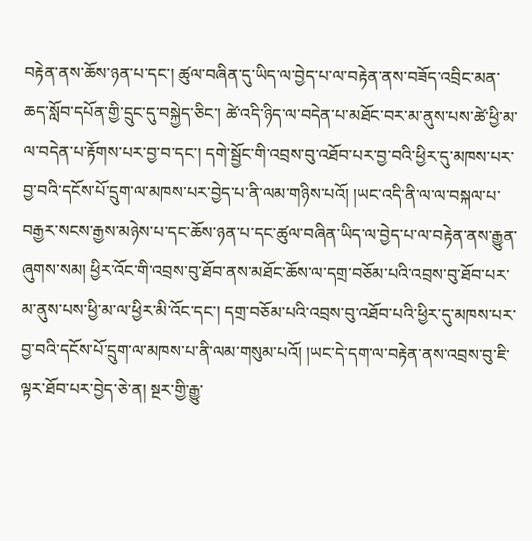བརྟེན་ནས་ཆོས་ཉན་པ་དང་། ཚུལ་བཞིན་དུ་ཡིད་ལ་བྱེད་པ་ལ་བརྟེན་ནས་བཟོད་འབྲིང་མན་ཆད་སློབ་དཔོན་གྱི་དྲུང་དུ་བསྐྱེད་ཅིང་། ཚེ་འདི་ཉིད་ལ་བདེན་པ་མཐོང་བར་མ་ནུས་པས་ཚེ་ཕྱི་མ་ལ་བདེན་པ་རྟོགས་པར་བྱ་བ་དང་། དགེ་སྦྱོང་གི་འབྲས་བུ་འཐོབ་པར་བྱ་བའི་ཕྱིར་དུ་མཁས་པར་བྱ་བའི་དངོས་པོ་དྲུག་ལ་མཁས་པར་བྱེད་པ་ནི་ལམ་གཉིས་པའོ། །ཡང་འདི་ནི་ལ་ལ་བསྐལ་པ་བརྒྱར་སངས་རྒྱས་མཉེས་པ་དང་ཆོས་ཉན་པ་དང་ཚུལ་བཞིན་ཡིད་ལ་བྱེད་པ་ལ་བརྟེན་ནས་རྒྱུན་ཞུགས་སམ། ཕྱིར་འོང་གི་འབྲས་བུ་ཐོབ་ནས་མཐོང་ཆོས་ལ་དགྲ་བཅོམ་པའི་འབྲས་བུ་ཐོབ་པར་མ་ནུས་པས་ཕྱི་མ་ལ་ཕྱིར་མི་འོང་དང་། དགྲ་བཅོམ་པའི་འབྲས་བུ་འཐོབ་པའི་ཕྱིར་དུ་མཁས་པར་བྱ་བའི་དངོས་པོ་དྲུག་ལ་མཁས་པ་ནི་ལམ་གསུམ་པའོ། །ཡང་དེ་དག་ལ་བརྟེན་ནས་འབྲས་བུ་ཇི་ལྟར་ཐོབ་པར་བྱེད་ཅེ་ན། སྔར་གྱི་རྒྱུ་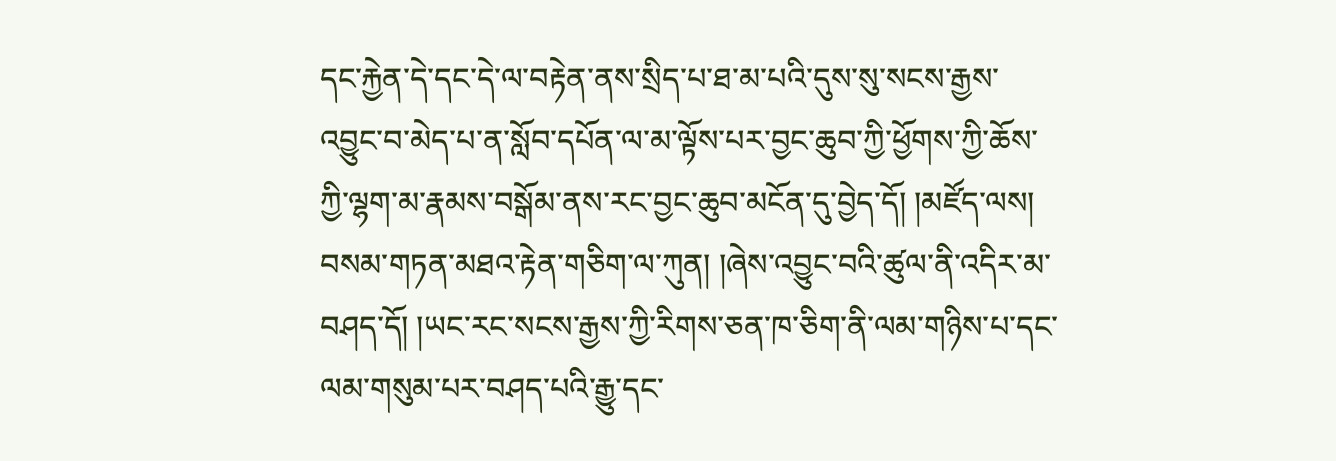དང་རྐྱེན་དེ་དང་དེ་ལ་བརྟེན་ནས་སྲིད་པ་ཐ་མ་པའི་དུས་སུ་སངས་རྒྱས་འབྱུང་བ་མེད་པ་ན་སློབ་དཔོན་ལ་མ་ལྟོས་པར་བྱང་ཆུབ་ཀྱི་ཕྱོགས་ཀྱི་ཆོས་ཀྱི་ལྷག་མ་རྣམས་བསྒོམ་ནས་རང་བྱང་ཆུབ་མངོན་དུ་བྱེད་དོ། །མཛོད་ལས། བསམ་གཏན་མཐའ་རྟེན་གཅིག་ལ་ཀུན། །ཞེས་འབྱུང་བའི་ཚུལ་ནི་འདིར་མ་བཤད་དོ། །ཡང་རང་སངས་རྒྱས་ཀྱི་རིགས་ཅན་ཁ་ཅིག་ནི་ལམ་གཉིས་པ་དང་ལམ་གསུམ་པར་བཤད་པའི་རྒྱུ་དང་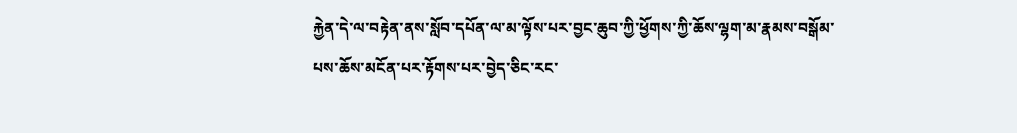རྐྱེན་དེ་ལ་བརྟེན་ནས་སློབ་དཔོན་ལ་མ་ལྟོས་པར་བྱང་ཆུབ་ཀྱི་ཕྱོགས་ཀྱི་ཆོས་ལྷག་མ་རྣམས་བསྒོམ་པས་ཆོས་མངོན་པར་རྟོགས་པར་བྱེད་ཅིང་རང་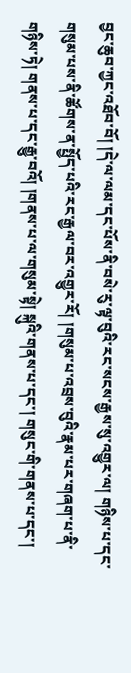བྱང་ཆུབ་ཀྱང་འཐོབ་བོ། །དེ་ལ་ལམ་དང་པོས་ནི་བསེ་རུ་ལྟ་བུའི་རང་སངས་རྒྱས་སུ་འགྱུར་ལ། གཉིས་པ་དང་གསུམ་པས་ནི་ཚོགས་ན་སྤྱོད་པའི་རང་རྒྱལ་བར་འགྱུར་རོ། །གསུམ་པ་འབྲས་བུའི་རྣམ་པར་གཞག་པ་ནི་གཉིས་ཏེ། གནས་པ་དང་རྒྱུ་བའོ། །གནས་པ་ལ་གསུམ་སྟེ། སྐུའི་གནས་པ་དང་། གསུང་གི་གནས་པ་དང་།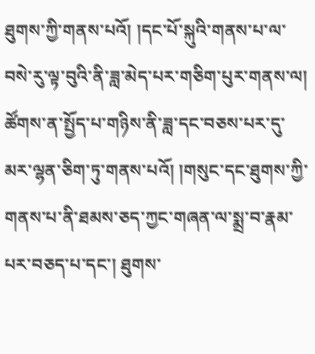ཐུགས་ཀྱི་གནས་པའོ། །དང་པོ་སྐུའི་གནས་པ་ལ་བསེ་རུ་ལྟ་བུའི་ནི་ཟླ་མེད་པར་གཅིག་པུར་གནས་ལ། ཚོགས་ན་སྤྱོད་པ་གཉིས་ནི་ཟླ་དང་བཅས་པར་དུ་མར་ལྷན་ཅིག་ཏུ་གནས་པའོ། །གསུང་དང་ཐུགས་ཀྱི་གནས་པ་ནི་ཐམས་ཅད་ཀྱང་གཞན་ལ་སྨྲ་བ་རྣམ་པར་བཅད་པ་དང་། ཐུགས་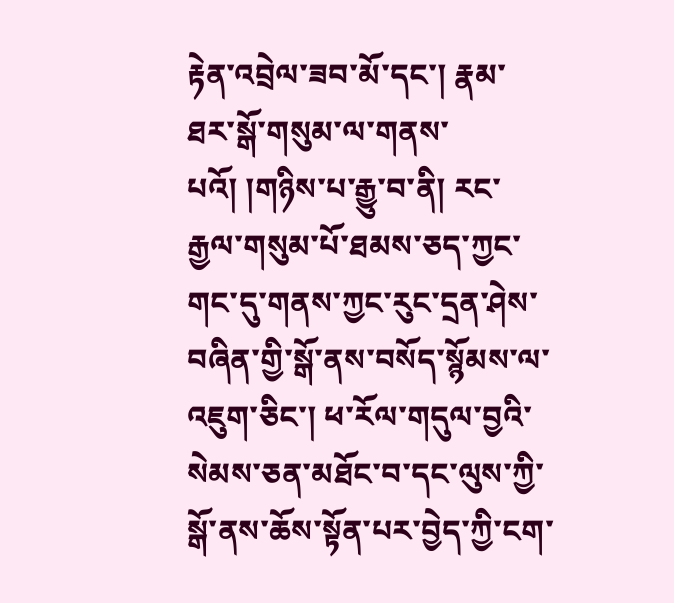རྟེན་འབྲེལ་ཟབ་མོ་དང་། རྣམ་ཐར་སྒོ་གསུམ་ལ་གནས་པའོ། །གཉིས་པ་རྒྱུ་བ་ནི། རང་རྒྱལ་གསུམ་པོ་ཐམས་ཅད་ཀྱང་གང་དུ་གནས་ཀྱང་རུང་དྲན་ཤེས་བཞིན་གྱི་སྒོ་ནས་བསོད་སྙོམས་ལ་འཇུག་ཅིང་། ཕ་རོལ་གདུལ་བྱའི་སེམས་ཅན་མཐོང་བ་དང་ལུས་ཀྱི་སྒོ་ནས་ཆོས་སྟོན་པར་བྱེད་ཀྱི་ངག་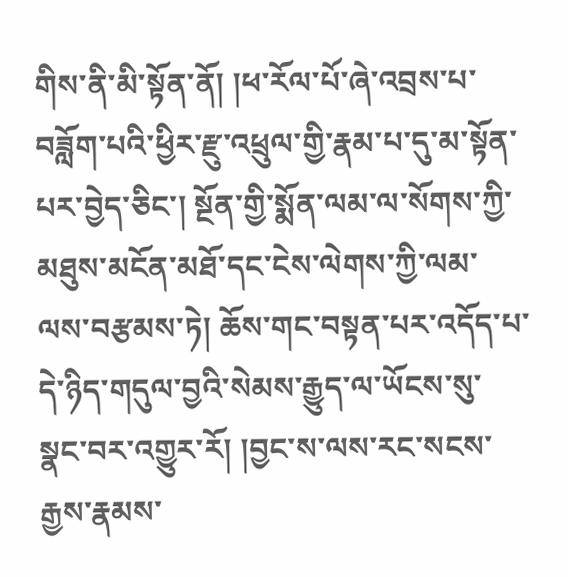གིས་ནི་མི་སྟོན་ནོ། །ཕ་རོལ་པོ་ཞེ་འབྲས་པ་བཟློག་པའི་ཕྱིར་རྫུ་འཕྲུལ་གྱི་རྣམ་པ་དུ་མ་སྟོན་པར་བྱེད་ཅིང་། སྔོན་གྱི་སྨོན་ལམ་ལ་སོགས་ཀྱི་མཐུས་མངོན་མཐོ་དང་ངེས་ལེགས་ཀྱི་ལམ་ལས་བརྩམས་ཏེ། ཆོས་གང་བསྟན་པར་འདོད་པ་དེ་ཉིད་གདུལ་བྱའི་སེམས་རྒྱུད་ལ་ཡོངས་སུ་སྣང་བར་འགྱུར་རོ། །བྱང་ས་ལས་རང་སངས་རྒྱས་རྣམས་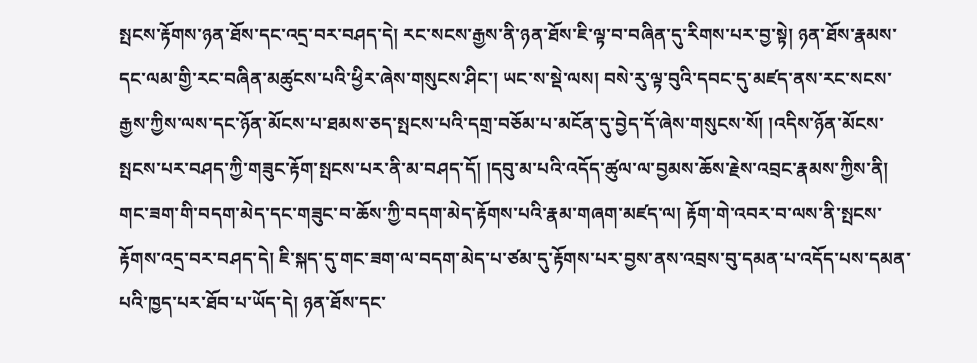སྤངས་རྟོགས་ཉན་ཐོས་དང་འདྲ་བར་བཤད་དེ། རང་སངས་རྒྱས་ནི་ཉན་ཐོས་ཇི་ལྟ་བ་བཞིན་དུ་རིགས་པར་བྱ་སྟེ། ཉན་ཐོས་རྣམས་དང་ལམ་གྱི་རང་བཞིན་མཚུངས་པའི་ཕྱིར་ཞེས་གསུངས་ཤིང་། ཡང་ས་སྡེ་ལས། བསེ་རུ་ལྟ་བུའི་དབང་དུ་མཛད་ནས་རང་སངས་རྒྱས་ཀྱིས་ལས་དང་ཉོན་མོངས་པ་ཐམས་ཅད་སྤངས་པའི་དགྲ་བཅོམ་པ་མངོན་དུ་བྱེད་དོ་ཞེས་གསུངས་སོ། །འདིས་ཉོན་མོངས་སྤངས་པར་བཤད་ཀྱི་གཟུང་རྟོག་སྤངས་པར་ནི་མ་བཤད་དོ། །དབུ་མ་པའི་འདོད་ཚུལ་ལ་བྱམས་ཆོས་རྗེས་འབྲང་རྣམས་ཀྱིས་ནི། གང་ཟག་གི་བདག་མེད་དང་གཟུང་བ་ཆོས་ཀྱི་བདག་མེད་རྟོགས་པའི་རྣམ་གཞག་མཛད་ལ། རྟོག་གེ་འབར་བ་ལས་ནི་སྤངས་རྟོགས་འདྲ་བར་བཤད་དེ། ཇི་སྐད་དུ་གང་ཟག་ལ་བདག་མེད་པ་ཙམ་དུ་རྟོགས་པར་བྱས་ནས་འབྲས་བུ་དམན་པ་འདོད་པས་དམན་པའི་ཁྱད་པར་ཐོབ་པ་ཡོད་དེ། ཉན་ཐོས་དང་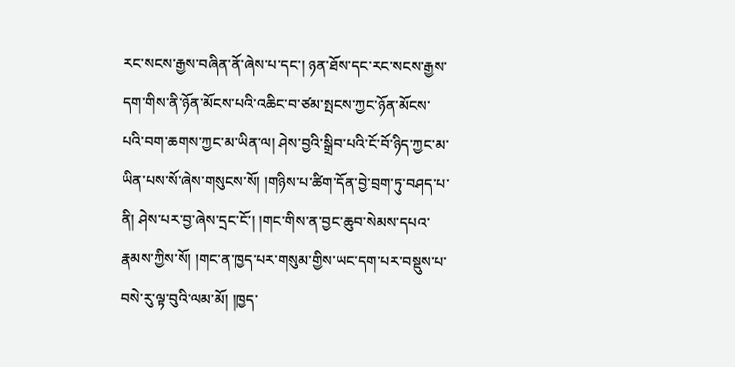རང་སངས་རྒྱས་བཞིན་ནོ་ཞེས་པ་དང་། ཉན་ཐོས་དང་རང་སངས་རྒྱས་དག་གིས་ནི་ཉོན་མོངས་པའི་འཆིང་བ་ཙམ་སྤངས་ཀྱང་ཉོན་མོངས་པའི་བག་ཆགས་ཀྱང་མ་ཡིན་ལ། ཤེས་བྱའི་སྒྲིབ་པའི་ངོ་བོ་ཉིད་ཀྱང་མ་ཡིན་པས་སོ་ཞེས་གསུངས་སོ། །གཉིས་པ་ཚིག་དོན་བྱེ་བྲག་ཏུ་བཤད་པ་ནི། ཤེས་པར་བྱ་ཞེས་དྲང་ངོ་། །གང་གིས་ན་བྱང་ཆུབ་སེམས་དཔའ་རྣམས་ཀྱིས་སོ། །གང་ན་ཁྱད་པར་གསུམ་གྱིས་ཡང་དག་པར་བསྡུས་པ་བསེ་རུ་ལྟ་བུའི་ལམ་མོ། །ཁྱད་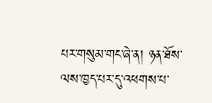པར་གསུམ་གང་ཞེ་ན། ཉན་ཐོས་ལས་ཁྱད་པར་དུ་འཕགས་པ་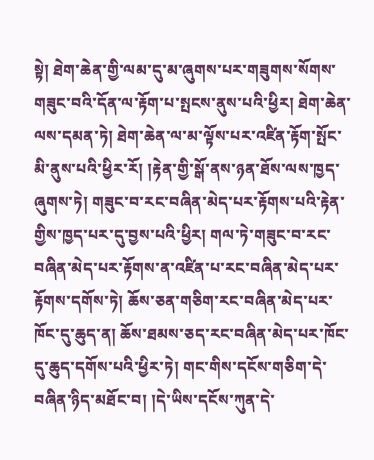སྟེ། ཐེག་ཆེན་གྱི་ལམ་དུ་མ་ཞུགས་པར་གཟུགས་སོགས་གཟུང་བའི་དོན་ལ་རྟོག་པ་སྤངས་ནུས་པའི་ཕྱིར། ཐེག་ཆེན་ལས་དམན་ཏེ། ཐེག་ཆེན་ལ་མ་ལྟོས་པར་འཛིན་རྟོག་སྤོང་མི་ནུས་པའི་ཕྱིར་རོ། །རྟེན་གྱི་སྒོ་ནས་ཉན་ཐོས་ལས་ཁྱད་ཞུགས་ཏེ། གཟུང་བ་རང་བཞིན་མེད་པར་རྟོགས་པའི་རྟེན་གྱིས་ཁྱད་པར་དུ་བྱས་པའི་ཕྱིར། གལ་ཏེ་གཟུང་བ་རང་བཞིན་མེད་པར་རྟོགས་ན་འཛིན་པ་རང་བཞིན་མེད་པར་རྟོགས་དགོས་ཏེ། ཆོས་ཅན་གཅིག་རང་བཞིན་མེད་པར་ཁོང་དུ་ཆུད་ན། ཆོས་ཐམས་ཅད་རང་བཞིན་མེད་པར་ཁོང་དུ་ཆུད་དགོས་པའི་ཕྱིར་ཏེ། གང་གིས་དངོས་གཅིག་དེ་བཞིན་ཉིད་མཐོང་བ། །དེ་ཡིས་དངོས་ཀུན་དེ་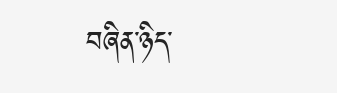བཞིན་ཉིད་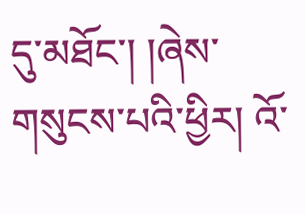དུ་མཐོང་། །ཞེས་གསུངས་པའི་ཕྱིར། འོ་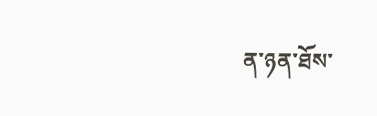ན་ཉན་ཐོས་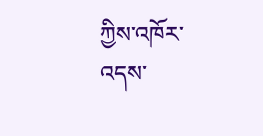ཀྱིས་འཁོར་འདས་